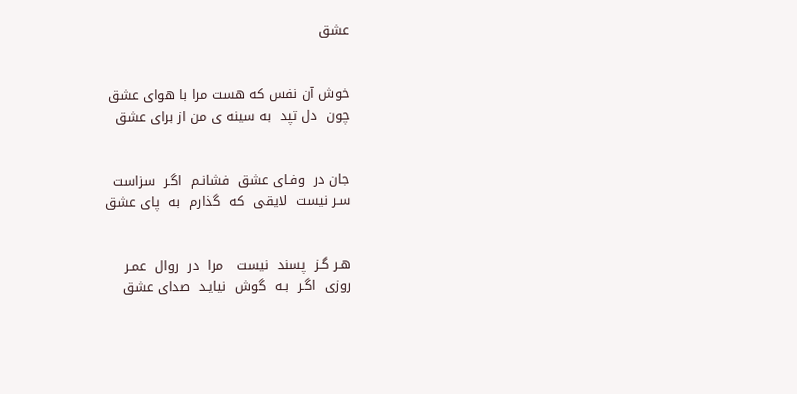عشق


خوش آن نفس که هست مرا با هوای عشق
چون  دل تپد  به سینه ی من از برای عشق


جان در  وفـای عشق  فشانـم  اگـر  سزاست
سـر نیست  لایقی  که  گذارم  به  پای عشق


هـر گـز  پسند  نیست   مرا  در  روال  عمـر
روزی  اگـر  بـه  گوش  نیایـد  صدای عشق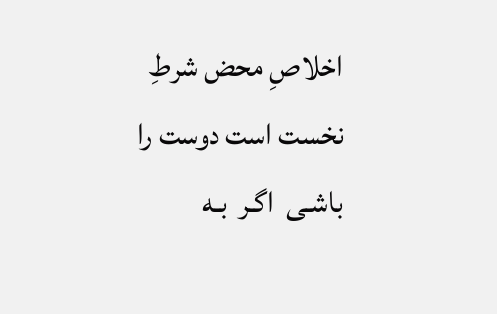اخلاصِ محض شرطِ  نخست است دوست را
باشـی  اگـر  بـه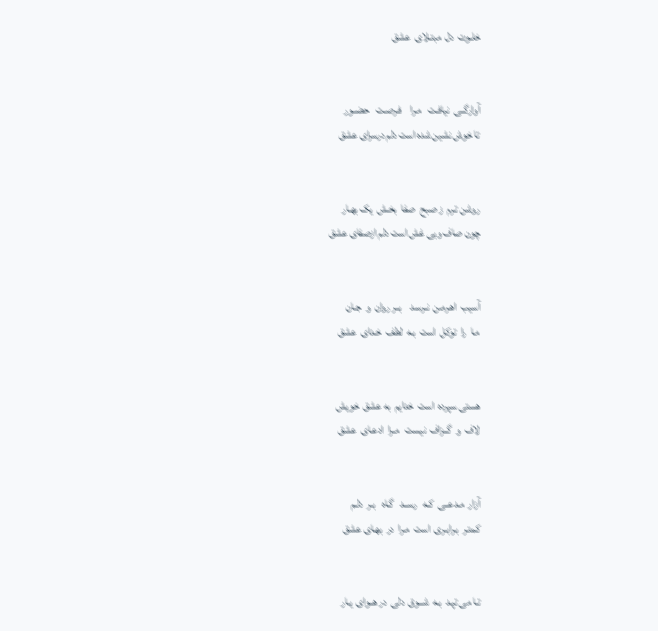خلـوت  دل  مبتـلای  عشق


آوارگــی  نیافـت   مـرا    فـرصـت   حضــور
تا خوش نشین شده است دلم درسرای عشق


روشن تـرم  ز صبح  صفا  بخـش  یک بهـار
چون صاف وبی غش است دلم ازصفای عشق


آسیب  اهـرمـن  نـرسـد    بــر روان  و  جـان
مـا  را  توکل  است  بـه  لطف  خـدای  عشق


هستی سپرده  است  خدایم  به عشق  خویش
لاف  و  گــزاف  نیست   مـرا  ادعـای  عشق


آزار  مـدعــی  کـه   رســد   گـاه   بـر  دلـم
کمتـر  بـرابـری  است  مـرا  در  بهـای عشق


تـا می تپـد  بـه  شــوق  دلی  در هــوای  یـار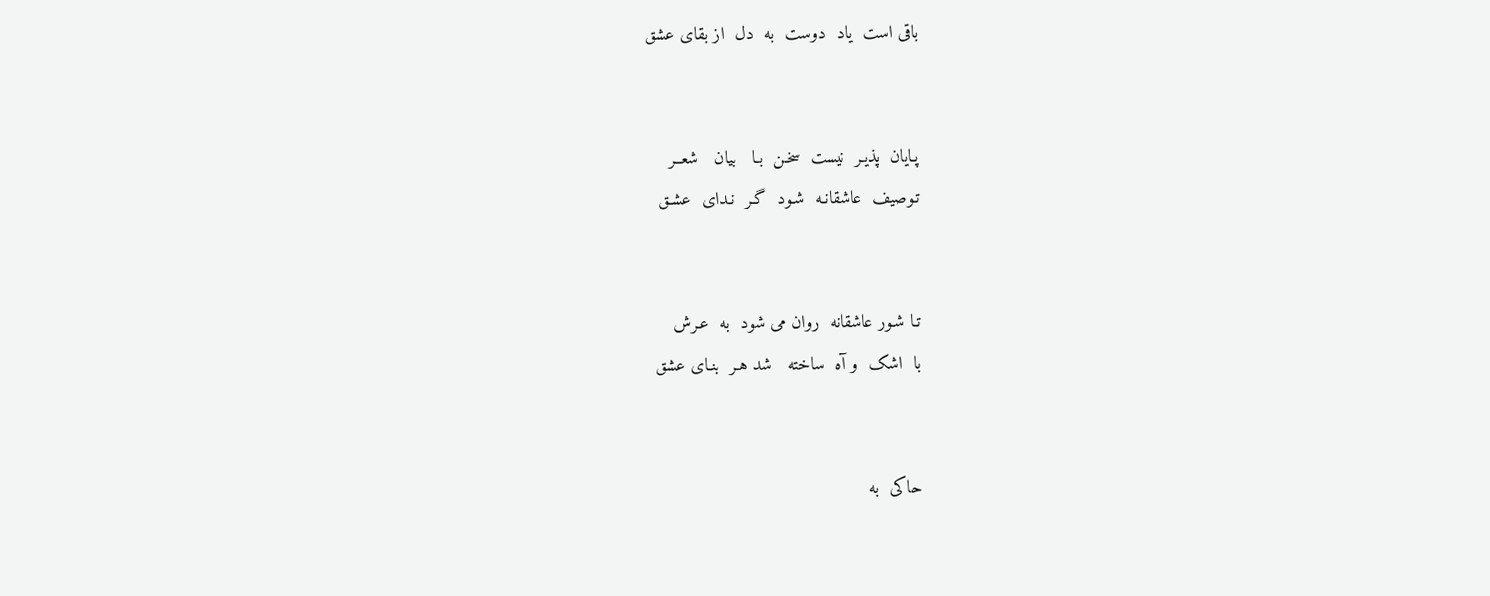باقی است  یاد  دوست  به  دل  از بقای عشق


پـایان  پذیـر  نیست  سخـن  بـا   بیان   شعــر
تـوصیف  عاشقانـه  شـود  گـر  نـدای  عشـق


تـا شـور عاشقانه  روان می شود  به  عـرش
با  اشک  و آه  ساخته   شد هـر  بنـای عشق


حاکی  به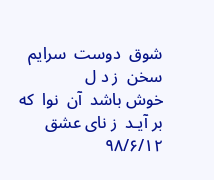شوق  دوست  سرایم  سخن  ز د ل
خوش باشد  آن  نوا  که  بر آیـد  ز نای عشق
۹۸/۶/۱۲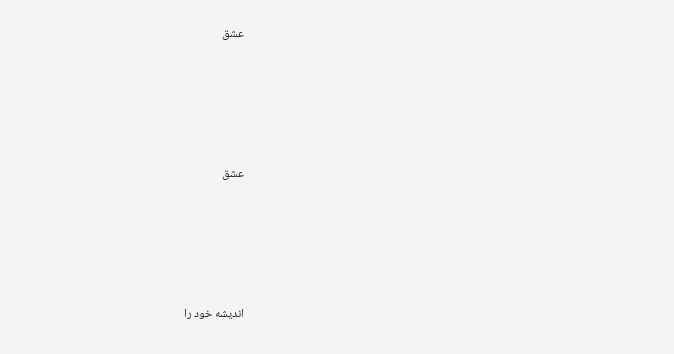عشق






عشق






اندیشه خود را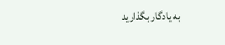به یادگار بگذارید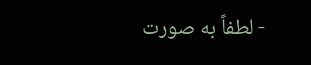- لطفاً به صورت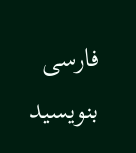فارسی بنویسید